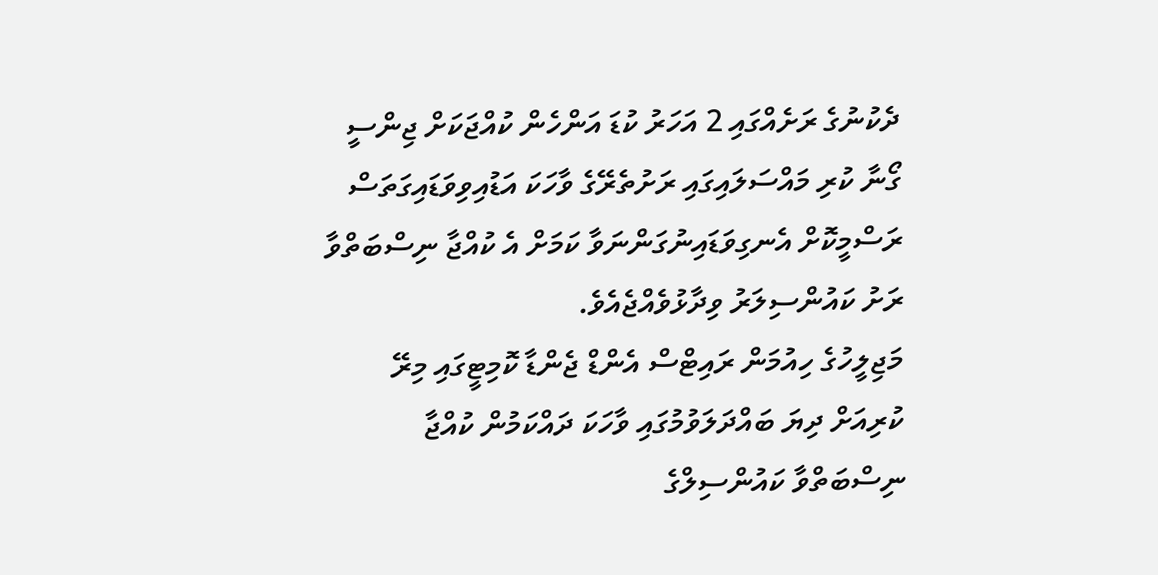ދެކުނުގެ ރަށެއްގައި 2 އަހަރު ކުޑަ އަންހެން ކުއްޖަކަށް ޖިންސީ ގޯނާ ކުރި މައްސަލައިގައި ރަށުތެރޭގެ ވާހަކަ އަޑުއިވިވަޑައިގަތަސް ރަސްމީކޮށް އެނގިވަޑައިނުގަންނަވާ ކަމަށް އެ ކުއްޖާ ނިސްބަތްވާ ރަށު ކައުންސިލަރު ވިދާޅުވެއްޖެއެވެ.
މަޖިލީހުގެ ހިއުމަން ރައިޓްސް އެންޑް ޖެންޑާ ކޮމިޓީގައި މިރޭ ކުރިއަށް ދިޔަ ބައްދަލަވުމުގައި ވާހަކަ ދައްކަމުން ކުއްޖާ ނިސްބަތްވާ ކައުންސިލްގެ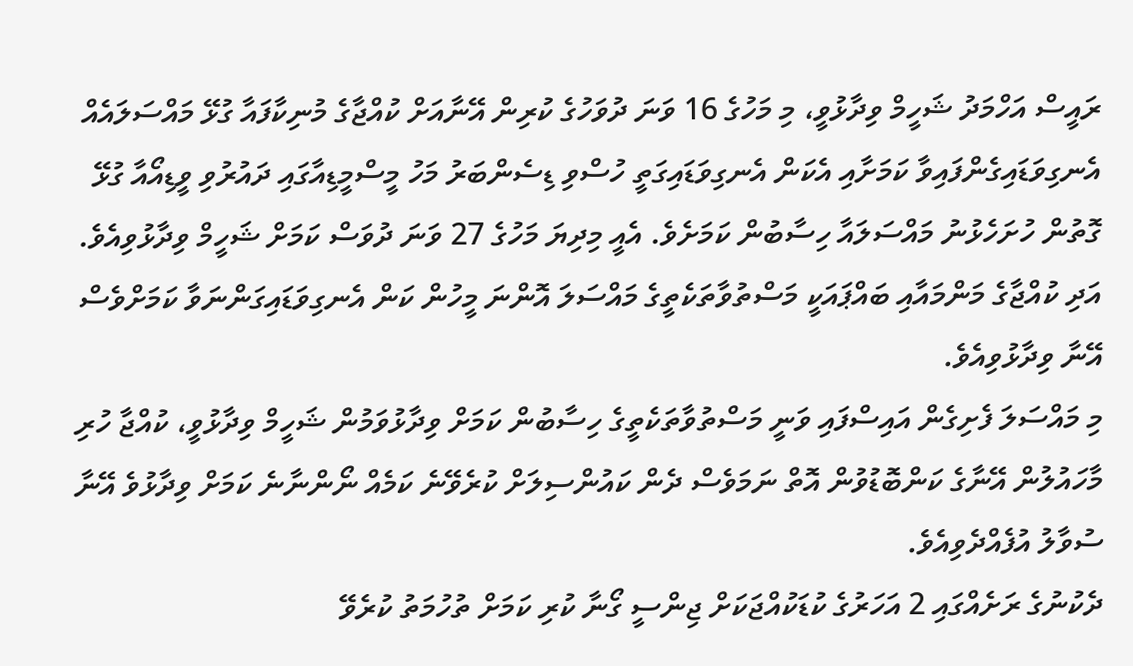ރައީސް އަހްމަދު ޝަހީމް ވިދާޅުވީ، މި މަހުގެ 16 ވަނަ ދުވަހުގެ ކުރިން އޭނާއަށް ކުއްޖާގެ މުނިކާފައާ ގުޅޭ މައްސަލައެއް އެނގިވަޑައިގެންފައިވާ ކަމަށާއި އެކަން އެނގިވަޑައިގަތީ ހުސްވި ޑިސެންބަރު މަހު މީސްމީޑިއާގައި ދައުރުވި ވީޑިއޯއާ ގުޅޭ ގޮތުން ހުށަހެޅުނު މައްސަލައާ ހިސާބުން ކަމަށެވެ. އެއީ މިދިޔަ މަހުގެ 27 ވަނަ ދުވަސް ކަމަށް ޝަހީމް ވިދާޅުވިއެވެ.
އަދި ކުއްޖާގެ މަންމައާއި ބައްޕައަކީ މަސްތުވާތަކެތީގެ މައްސަލަ އޮންނަ މީހުން ކަން އެނގިވަޑައިގަންނަވާ ކަމަށްވެސް އޭނާ ވިދާޅުވިއެވެ.
މި މައްސަލަ ފެށިގެން އައިސްފައި ވަނީ މަސްތުވާތަކެތީގެ ހިސާބުން ކަމަށް ވިދާޅުވަމުން ޝަހީމް ވިދާޅުވީ، ކުއްޖާ ހުރި މާހައުލުން އޭނާގެ ކަންބޮޑުވުން އޮތް ނަމަވެސް ދެން ކައުންސިލަށް ކުރެވޭނެ ކަމެއް ނޯންނާނެ ކަމަށް ވިދާޅުވެ އޭނާ ސުވާލު އުފެއްދެވިއެވެ.
ދެކުނުގެ ރަށެއްގައި 2 އަހަރުގެ ކުޑަކުއްޖަކަށް ޖިންސީ ގޯނާ ކުރި ކަމަށް ތުހުމަތު ކުރެވޭ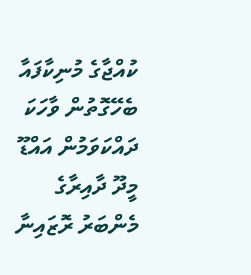ކުއްޖާގެ މުނިކާފައާ ބެހޭގޮތުން ވާހަކަ ދައްކަވަމުން އައްޑޫ މީދޫ ދާއިރާގެ މެންބަރު ރޮޒައިނާ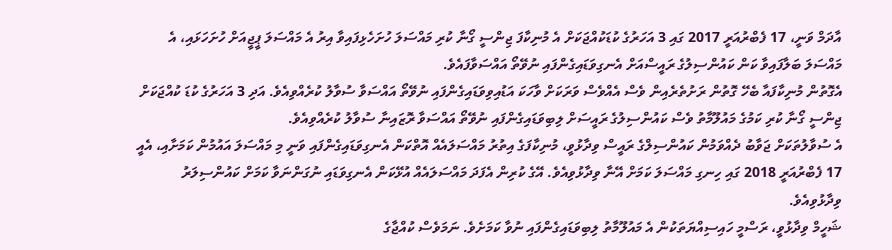އާދަމް ވަނީ، 17 ފެބްރުއަރީ 2017 ގައި 3 އަހަރުގެ ކުޑަކުއްޖަކަށް އެ މުނިކާފަ ޖިންސީ ގޯނާ ކުރި މައްސަލަ ހުށަހެޅިފައިވާ އިރު އެ މައްސަލަ ޕީޖީއަށް ހުށަހަޅައި، އެ މައްސަލަ ބަލާފައިވާ ކަން ކައުންސިލުގެ ރައީސްއަށް އެނގިވަޑައިގެންފައި ނުވޭތޯ އައްސަވާފައެވެ.
އެގޮތުން މުނިކާފައާ ބެހޭ ގޮތުން ރަށުތެރެއިން ވެސް އެއްވެސް ވަރަކަށް ވާހަކަ އަޑުއިވިވަޑައިގެންފައި ނުވޭތޯ އައްސަވާ ސުވާލު ކުރެއްވިއެވެ. އަދި 3 އަހަރުގެ ކުޑަ ކުއްޖަކަށް ޖިންސީ ގޯނާ ކުރި ކަމުގެ މައުލޫމާތު ވެސް ކައުންސިލުގެ ރައީސަށް ލިބިވަޑައިގެންފައި ނުވޭތޯ އައްސަވާ ރޮޒައިނާ ސުވާލު ކުރެއްވިއެވެ.
އެ ސުވާލުތަކަށް ޖަވާބު ދެއްވަމުން ކައުންސިލްގެ ރައީސް ވިދާޅުވީ، މުނިކާފަގެ އިތުރު މައްސަލައެއް އޮތްކަން އެނގިވަޑައިގެންފައި ވަނީ މި މައްސަލަ އައުމުން ކަމަށާއި، އެއީ 17 ފެބްރުއަރީ 2018 ގައި ހިނގި މައްސަލަ ކަމަށް އޭނާ ވިދާޅުވިއެވެ. އޭގެ ކުރިން އެފަދަ މައްސަލައެއް އުޅޭކަން އެނގިވަޑައި ނުގަންނަވާ ކަމަށް ކައުންސިލަރު ވިދާޅުވިއެވެ.
ޝަހީމް ވިދާޅުވީ، ރަސްމީ ހައިސިއްޔަތަކުން އެ މައުލޫމާތު ލިބިވަޑައިގެންފައި ނުވާ ކަމަށެވެ. ނަމަވެސް ކުއްޖާގެ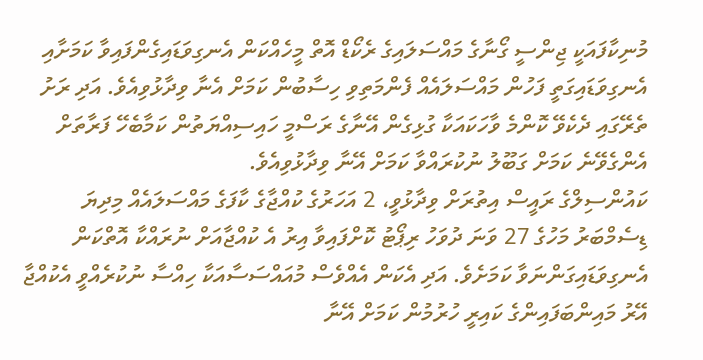މުނިކާފައަކީ ޖިންސީ ގޯނާގެ މައްސަލައިގެ ރެކޯޑް އޮތް މީހެއްކަން އެނގިވަޑައިގެންފައިވާ ކަމަށާއި އެނގިވަޑައިގަތީ ފަހުން މައްސަލައެއް ފެންމަތިވި ހިސާބުން ކަމަށް އެނާ ވިދާޅުވިއެވެ. އަދި ރަށު ތެރޭގައި ދެކެވޭ ކޮންމެ ވާހަކައަކާ ގުޅިގެން އޭނާގެ ރަސްމީ ހައިސިއްޔަތުން ކަމާބެހޭ ފަރާތަށް އެންގެވޭނެ ކަމަށް ގަބޫލު ނުކުރައްވާ ކަމަށް އޭނާ ވިދާޅުވިއެވެ.
ކައުންސިލްގެ ރައީސް އިތުރަށް ވިދާޅުވީ، 2 އަހަރުގެ ކުއްޖާގެ ކާފަގެ މައްސަލައެއް މިދިޔަ ޑިސެމްބަރު މަހުގެ 27 ވަނަ ދުވަހު ރިޕޯޓު ކޮށްފައިވާ އިރު އެ ކުއްޖާއަށް ނުރައްކާ އޮތްކަން އެނގިވަޑައިގަންނަވާ ކަމަށެވެ. އަދި އެކަން އެއްވެސް މުއައްސަސާއަކާ ހިއްސާ ނުކުރެއްވީ އެކުއްޖާ އޭރު މައިންބަފައިންގެ ކައިރީ ހުރުމުން ކަމަށް އޭނާ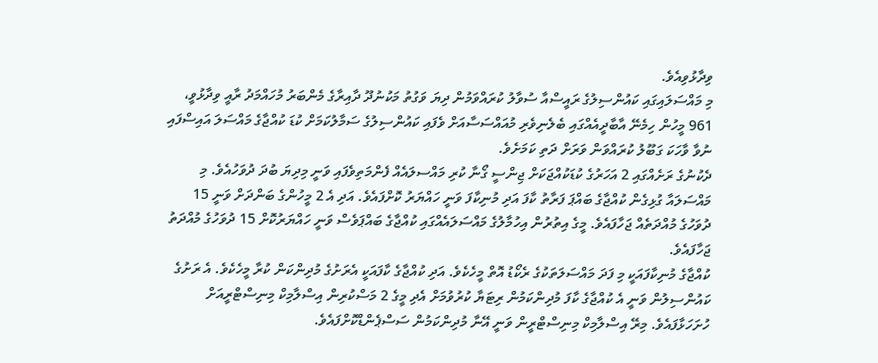ވިދާޅުވިއެވެ.
މި މައްސަލައިގައި ކައުންސިލުގެ ރައީސްއާ ސުވާލު ކުރައްވަމުން ދިޔަ ވަގުތު މަކުނުދޫ ދާއިރާގެ މެންބަރު މުހައްމަދު ރާއީ ވިދާޅުވީ، 961 މީހުން ހިމެނޭ އާބާދީއެއްގައި ބެލެނިވެރި މުއައްސަސާއަށް ވެފައި ކައުންސިލުގެ ސަމާލުކަމަށް ކުޑަ ކުއްޖާގެ މައްސަލަ އައިސްފައި ނުވާ ވާހަކަ ގަބޫލު ކުރައްވަން ވަރަށް ދަތި ކަމަށެވެ.
ދެކުނުގެ ރަށެއްގައި 2 އަހަރުގެ ކުޑަކުއްޖަކަށް ޖިންސީ ގޯނާ ކުރި މައްސލައެއް ފެންމަތިވެފައި ވަނީ މިދިޔަ ބުދަ ދުވަހުއެވެ. މި މައްސަލައާ ގުޅިގެން ކުއްޖާގެ ބައްޕަ ފަރާތު ކާފަ އަދި މުނިކާފަ ވަނީ ހައްޔަރު ކޮށްފައެވެ. އަދި އެ 2 މީހުންގެ ބަންދަށް ވަނީ 15 ދުވަހުގެ މުއްދަތެއް ޖަހާފައެވެ. މީގެ އިތުރުން އިހުމާލުގެ މައްސަލައެއްގައި ކުއްޖާގެ ބައްޕަވެސް ވަނީ ހައްޔަރުކޮށް 15 ދުވަހުގެ މުއްދަތު ޖަހާފައެވެ.
ކުއްޖާގެ މުނިކާފައަކީ މި ފަދަ މައްސަލަތަކުގެ ރެކޯޑު އޮތް މީހެކެވެ. އަދި ކުއްޖާގެ ކާފައަކީ އެރަށުގެ މުދިންކަން ކުރާ މީހެކެވެ. އެ ރަށުގެ ކައުންސިލުން ވަނީ އެ ކުއްޖާގެ ކާފަ މުދިންކަމުން ރިޓަޔާ ކުރުވުމަށް އެދި މީގެ 2 މަސްކުރިން އިސްލާމިކް މިނިސްޓްރީއަށް ހުށަހަޅާފައެވެ. މިރޭ އިސްލާމިކް މިނިސްޓްރީން ވަނީ އޭނާ މުދިންކަމުން ސަސްޕެންޑްކޮށްފައެވެ.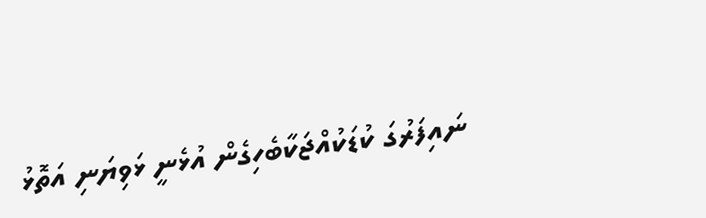ނައިފަރުގަ ކުޑަކުއްޖަކާބެހިގެން އުޅެނީ ޅަވިޔަނި އަތޮޅު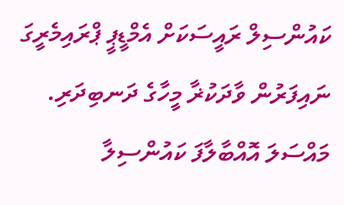ކައުންސިލް ރައީސަކަށް އެމްޑީޕީ ޕްރައިމެރީގަ ނައިފަރުން ވާދަކުޜާ މީހާގެ ދަނބިދަރި. މައްސަލަ އޮއްބާލާފަ ކައުންސިލާ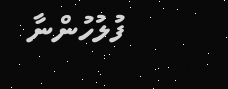ފުލުހުންނާ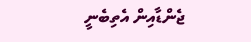ޖެންޑާއިން އެތިބެނީ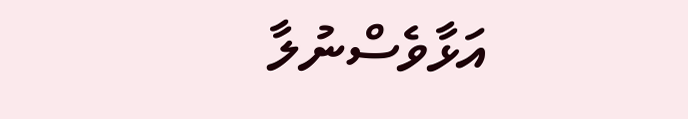އަޅާވެސްނުލާ